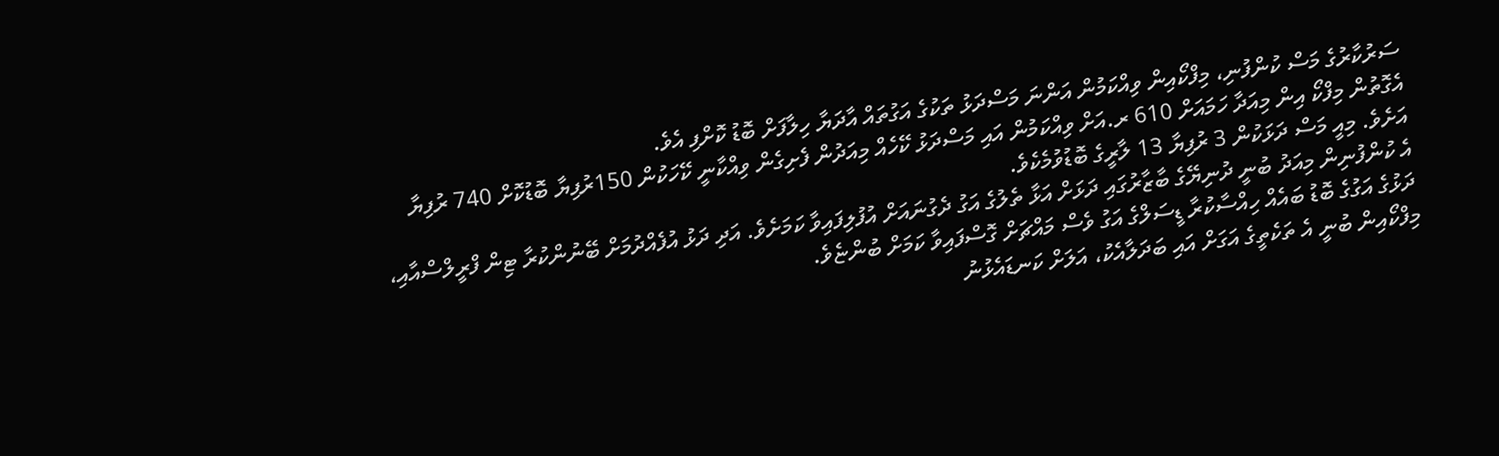ސަރުކާރުގެ މަސް ކުންފުނި، މިފްކޯއިން ވިއްކަމުން އަންނަ މަސްދަޅު ތަކުގެ އަގުތައް އާދަޔާ ހިލާފަށް ބޮޑު ކޮށްފި އެވެ.
އެގޮތުން މިފްކޯ އިން މިއަދާ ހަމައަށް 610 ރ.އަށް ވިއްކަމުން އައި މަސްދަޅު ކޭހެއް މިއަދުން ފެށިގެން ވިއްކާނީ ކޭހަކުން 150ރުފިޔާ ބޮޑުކޮށް 740 ރުފިޔާ އަށެވެ. މިއީ މަސް ދަޅަކުން 3 ރުފިޔާ 13 ލާރީގެ ބޮޑުވުމެކެވެ.
އެ ކުންފުނިން މިއަދު ބުނީ ދުނިޔޭގެ ބާޒާރުގައި ދަޅަށް އަޅާ ތެލުގެ އަގު ދެގުނައަށް އުފުލިފައިވާ ކަމަށެވެ. އަދި ދަޅު އުފެއްދުމަށް ބޭނުންކުރާ ޓިން ފްރީލްސްއާއި، ދަޅުގެ އަގުގެ ބޮޑު ބައެއް ހިއްސާކުރާ ޑީސަލްގެ އަގު ވެސް މައްޗަށް ގޮސްފައިވާ ކަމަށް ބުންޏެވެ.
މިފްކޯއިން ބުނީ އެ ތަކެތީގެ އަގަށް އައި ބަދަލާއެކު، އަލަށް ކަނޑައެޅުނު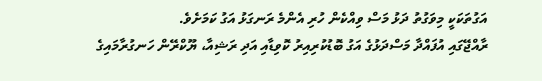އަގުތަކަކީ މިވަގުތު ދަޅު މަސް ވިއްކެން ހުރި އެންމެ ރަނގަޅު އަގު ކަމަށެވެ.
ރާއްޖޭގައި އުފައްދާ މަސްދަޅުގެ އަގު ބޮޑުކުރިއިރު ކޮވިޑާއި އަދި ރަޝިއާ، ޔޫކްރޭން ހަނގުރާމައިގެ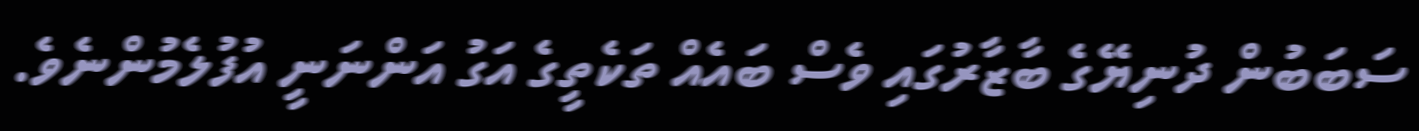ސަބަބުން ދުނިޔޭގެ ބާޒާރުގައި ވެސް ބައެއް ތަކެތީގެ އަގު އަންނަނީ އުފުލެމުންނެވެ.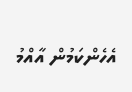އެހެންކަމުން އާއްމު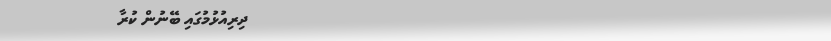ދިރިއުޅުމުގައި ބޭނުން ކުރާ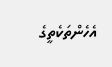އެހެންތަކެތީގެ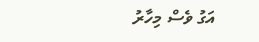އަގު ވެސް މިހާރު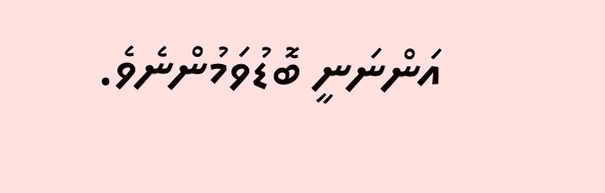އަންނަނީ ބޮޑުވަމުންނެވެ.